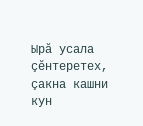Ырă усала çĕнтеретех, çакна кашни кун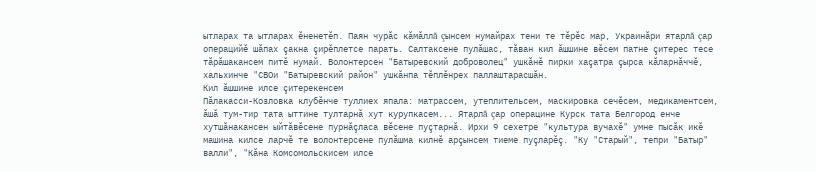ытларах та ытларах ĕненетĕп. Паян чурăс кăмăллă çынсем нумайрах тени те тĕрĕс мар, Украинăри ятарлă çар операцийĕ шăпах çакна çирĕплетсе парать. Салтаксене пулăшас, тăван кил ăшшине вĕсем патне çитерес тесе тăрăшакансем питĕ нумай. Волонтерсен "Батыревский доброволец" ушкăнĕ пирки хаçатра çырса кăларнăччĕ, хальхинче "СВОи "Батыревский район" ушкăнпа тĕплĕнрех паллаштарасшăн.
Кил ăшшине илсе çитерекенсем
Пăлакасси-Козловка клубĕнче туллиех япала: матрассем, утеплительсем, маскировка сечĕсем, медикаментсем, ăшă тум-тир тата ыттине тултарнă хут курупкасем... Ятарлă çар операцине Курск тата Белгород енче хутшăнакансен ыйтăвĕсене пурнăçласа вĕсене пуçтарнă. Ирхи 9 сехетре "культура вучахĕ" умне пысăк икĕ машина килсе ларчĕ те волонтерсене пулăшма килнĕ арçынсем тиеме пуçларĕç. "Ку "Старый", тепри "Батыр" валли", "Кăна Комсомольскисем илсе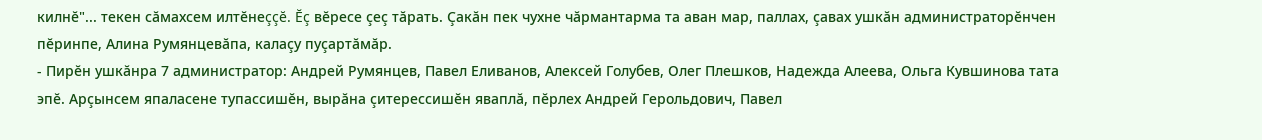килнĕ"... текен сăмахсем илтĕнеççĕ. Ĕç вĕресе çеç тăрать. Çакăн пек чухне чăрмантарма та аван мар, паллах, çавах ушкăн администраторĕнчен пĕринпе, Алина Румянцевăпа, калаçу пуçартăмăр.
- Пирĕн ушкăнра 7 администратор: Андрей Румянцев, Павел Еливанов, Алексей Голубев, Олег Плешков, Надежда Алеева, Ольга Кувшинова тата эпĕ. Арçынсем япаласене тупассишĕн, вырăна çитерессишĕн яваплă, пĕрлех Андрей Герольдович, Павел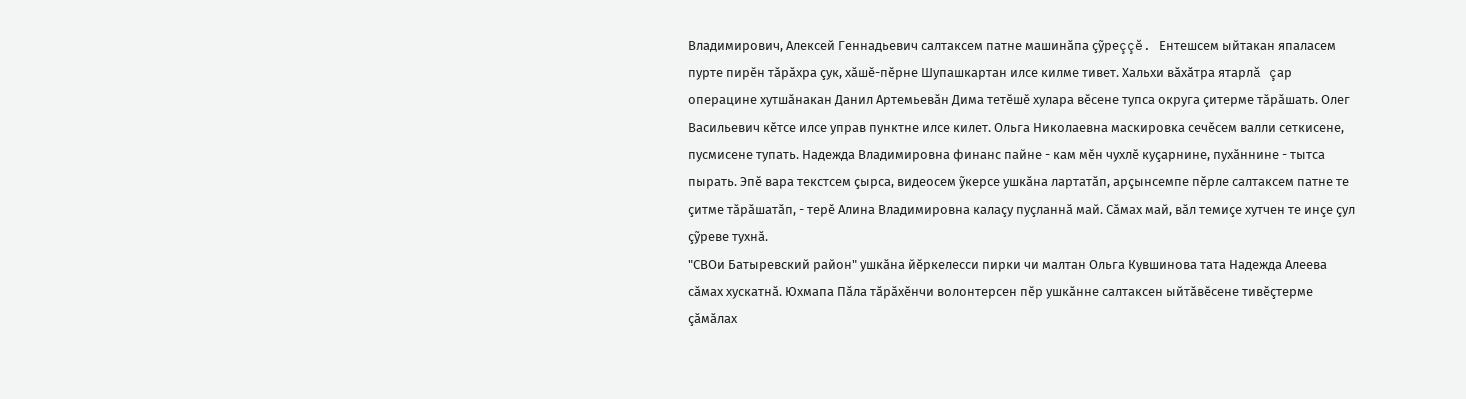Владимирович, Алексей Геннадьевич салтаксем патне машинăпа çỹреççĕ. Ентешсем ыйтакан япаласем пурте пирĕн тăрăхра çук, хăшĕ-пĕрне Шупашкартан илсе килме тивет. Хальхи вăхăтра ятарлă çар операцине хутшăнакан Данил Артемьевăн Дима тетĕшĕ хулара вĕсене тупса округа çитерме тăрăшать. Олег Васильевич кĕтсе илсе управ пунктне илсе килет. Ольга Николаевна маскировка сечĕсем валли сеткисене, пусмисене тупать. Надежда Владимировна финанс пайне - кам мĕн чухлĕ куçарнине, пухăннине - тытса пырать. Эпĕ вара текстсем çырса, видеосем ỹкерсе ушкăна лартатăп, арçынсемпе пĕрле салтаксем патне те çитме тăрăшатăп, - терĕ Алина Владимировна калаçу пуçланнă май. Сăмах май, вăл темиçе хутчен те инçе çул çỹреве тухнă.
"СВОи Батыревский район" ушкăна йĕркелесси пирки чи малтан Ольга Кувшинова тата Надежда Алеева сăмах хускатнă. Юхмапа Пăла тăрăхĕнчи волонтерсен пĕр ушкăнне салтаксен ыйтăвĕсене тивĕçтерме çăмăлах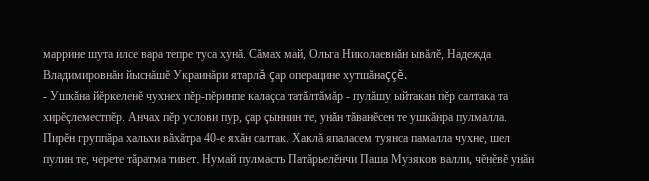маррине шута илсе вара тепре туса хунă. Сăмах май, Ольга Николаевнăн ывăлĕ, Надежда Владимировнăн йыснăшĕ Украинăри ятарлă çар операцине хутшăнаççĕ.
- Ушкăна йĕркеленĕ чухнех пĕр-пĕринпе калаçса татăлтăмăр - пулăшу ыйтакан пĕр салтака та хирĕçлеместпĕр. Анчах пĕр услови пур, çар çыннин те, унăн тăванĕсен те ушкăнра пулмалла. Пирĕн группăра хальхи вăхăтра 40-е яхăн салтак. Хаклă япаласем туянса памалла чухне, шел пулин те, черете тăратма тивет. Нумай пулмасть Патăрьелĕнчи Паша Музяков валли, чĕнĕвĕ унăн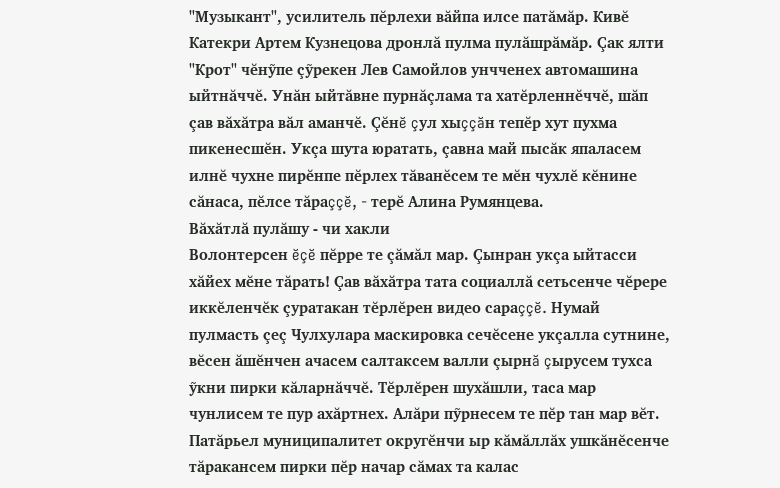"Музыкант", усилитель пĕрлехи вăйпа илсе патăмăр. Кивĕ Катекри Артем Кузнецова дронлă пулма пулăшрăмăр. Çак ялти "Крот" чĕнỹпе çỹрекен Лев Самойлов унчченех автомашина ыйтнăччĕ. Унăн ыйтăвне пурнăçлама та хатĕрленнĕччĕ, шăп çав вăхăтра вăл аманчĕ. Çĕнĕ çул хыççăн тепĕр хут пухма пикенесшĕн. Укçа шута юратать, çавна май пысăк япаласем илнĕ чухне пирĕнпе пĕрлех тăванĕсем те мĕн чухлĕ кĕнине сăнаса, пĕлсе тăраççĕ, - терĕ Алина Румянцева.
Вăхăтлă пулăшу - чи хакли
Волонтерсен ĕçĕ пĕрре те çăмăл мар. Çынран укçа ыйтасси хăйех мĕне тăрать! Çав вăхăтра тата социаллă сетьсенче чĕрере иккĕленчĕк çуратакан тĕрлĕрен видео сараççĕ. Нумай пулмасть çеç Чулхулара маскировка сечĕсене укçалла сутнине, вĕсен ăшĕнчен ачасем салтаксем валли çырнă çырусем тухса ỹкни пирки кăларнăччĕ. Тĕрлĕрен шухăшли, таса мар чунлисем те пур ахăртнех. Алăри пỹрнесем те пĕр тан мар вĕт. Патăрьел муниципалитет округĕнчи ыр кăмăллăх ушкăнĕсенче тăракансем пирки пĕр начар сăмах та калас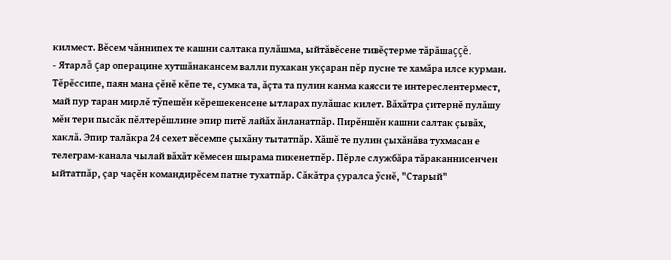килмест. Вĕсем чăннипех те кашни салтака пулăшма, ыйтăвĕсене тивĕçтерме тăрăшаççĕ.
- Ятарлă çар операцине хутшăнакансем валли пухакан укçаран пĕр пусне те хамăра илсе курман. Тĕрĕссипе, паян мана çĕнĕ кĕпе те, сумка та, ăçта та пулин канма каясси те интереслентермест, май пур таран мирлĕ тỹпешĕн кĕрешекенсене ытларах пулăшас килет. Вăхăтра çитернĕ пулăшу мĕн тери пысăк пĕлтерĕшлине эпир питĕ лайăх ăнланатпăр. Пирĕншĕн кашни салтак çывăх, хаклă. Эпир талăкра 24 сехет вĕсемпе çыхăну тытатпăр. Хăшĕ те пулин çыхăнăва тухмасан е телеграм-канала чылай вăхăт кĕмесен шырама пикенетпĕр. Пĕрле службăра тăраканнисенчен ыйтатпăр, çар чаçĕн командирĕсем патне тухатпăр. Сăкăтра çуралса ỹснĕ, "Старый"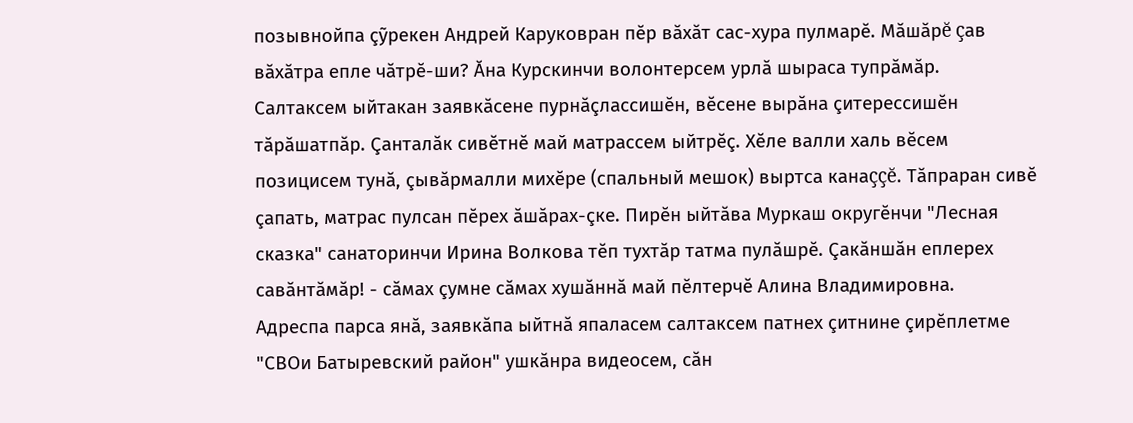позывнойпа çỹрекен Андрей Каруковран пĕр вăхăт сас-хура пулмарĕ. Мăшăрĕ çав вăхăтра епле чăтрĕ-ши? Ăна Курскинчи волонтерсем урлă шыраса тупрăмăр.
Салтаксем ыйтакан заявкăсене пурнăçлассишĕн, вĕсене вырăна çитерессишĕн тăрăшатпăр. Çанталăк сивĕтнĕ май матрассем ыйтрĕç. Хĕле валли халь вĕсем позицисем тунă, çывăрмалли михĕре (спальный мешок) выртса канаççĕ. Тăпраран сивĕ çапать, матрас пулсан пĕрех ăшăрах-çке. Пирĕн ыйтăва Муркаш округĕнчи "Лесная сказка" санаторинчи Ирина Волкова тĕп тухтăр татма пулăшрĕ. Çакăншăн еплерех савăнтăмăр! - сăмах çумне сăмах хушăннă май пĕлтерчĕ Алина Владимировна.
Адреспа парса янă, заявкăпа ыйтнă япаласем салтаксем патнех çитнине çирĕплетме "СВОи Батыревский район" ушкăнра видеосем, сăн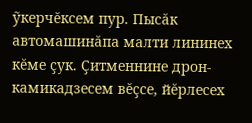ỹкерчĕксем пур. Пысăк автомашинăпа малти лининех кĕме çук. Çитменнине дрон-камикадзесем вĕçсе, йĕрлесех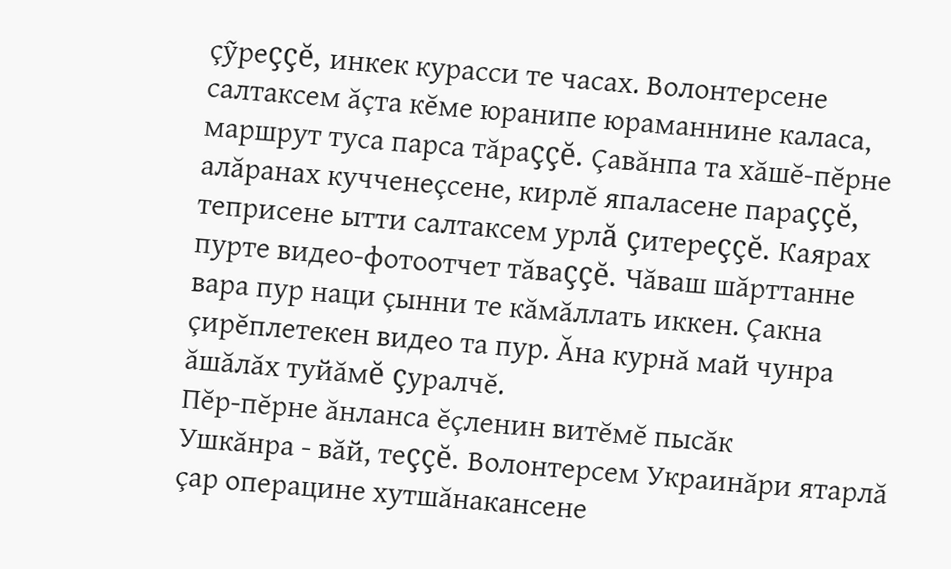çỹреççĕ, инкек курасси те часах. Волонтерсене салтаксем ăçта кĕме юранипе юраманнине каласа, маршрут туса парса тăраççĕ. Çавăнпа та хăшĕ-пĕрне алăранах кучченеçсене, кирлĕ япаласене параççĕ, теприсене ытти салтаксем урлă çитереççĕ. Каярах пурте видео-фотоотчет тăваççĕ. Чăваш шăрттанне вара пур наци çынни те кăмăллать иккен. Çакна çирĕплетекен видео та пур. Ăна курнă май чунра ăшăлăх туйăмĕ çуралчĕ.
Пĕр-пĕрне ăнланса ĕçленин витĕмĕ пысăк
Ушкăнра - вăй, теççĕ. Волонтерсем Украинăри ятарлă çар операцине хутшăнакансене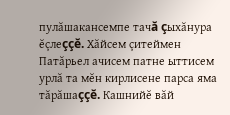пулăшакансемпе тачă çыхăнура ĕçлеççĕ. Хăйсем çитеймен Патăрьел ачисем патне ыттисем урлă та мĕн кирлисене парса яма тăрăшаççĕ. Кашнийĕ вăй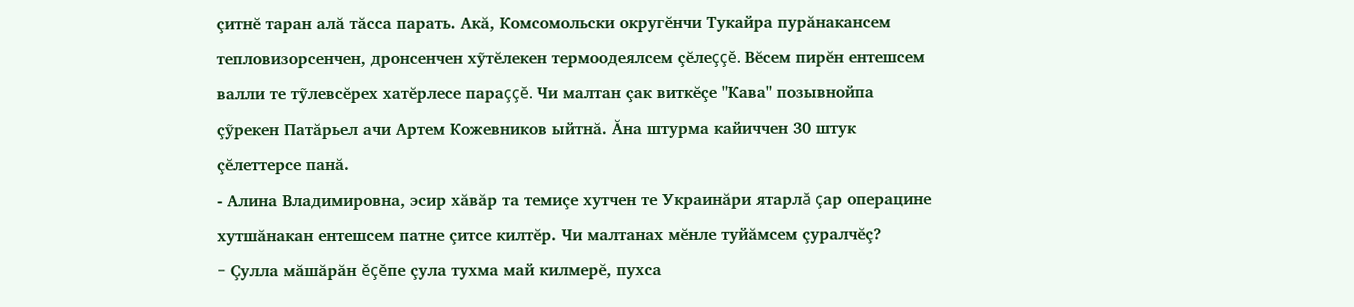çитнĕ таран алă тăсса парать. Акă, Комсомольски округĕнчи Тукайра пурăнакансем тепловизорсенчен, дронсенчен хỹтĕлекен термоодеялсем çĕлеççĕ. Вĕсем пирĕн ентешсем валли те тỹлевсĕрех хатĕрлесе параççĕ. Чи малтан çак виткĕçе "Кава" позывнойпа çỹрекен Патăрьел ачи Артем Кожевников ыйтнă. Ăна штурма кайиччен 30 штук çĕлеттерсе панă.
- Алина Владимировна, эсир хăвăр та темиçе хутчен те Украинăри ятарлă çар операцине хутшăнакан ентешсем патне çитсе килтĕр. Чи малтанах мĕнле туйăмсем çуралчĕç?
- Çулла мăшăрăн ĕçĕпе çула тухма май килмерĕ, пухса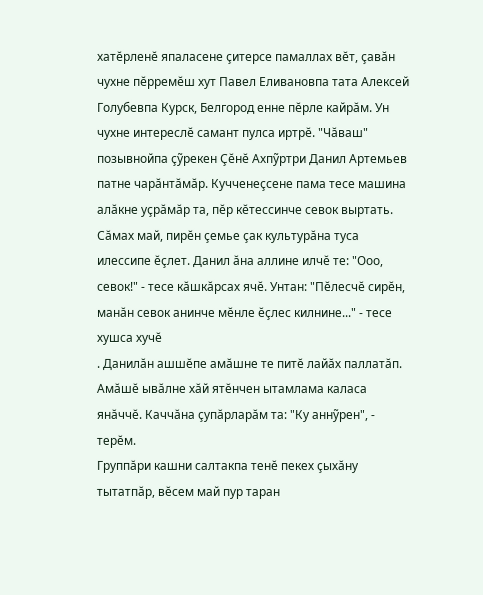хатĕрленĕ япаласене çитерсе памаллах вĕт, çавăн чухне пĕрремĕш хут Павел Еливановпа тата Алексей Голубевпа Курск, Белгород енне пĕрле кайрăм. Ун чухне интереслĕ самант пулса иртрĕ. "Чăваш" позывнойпа çỹрекен Çĕнĕ Ахпỹртри Данил Артемьев патне чарăнтăмăр. Кучченеçсене пама тесе машина алăкне уçрăмăр та, пĕр кĕтессинче севок выртать. Сăмах май, пирĕн çемье çак культурăна туса илессипе ĕçлет. Данил ăна аллине илчĕ те: "Ооо, севок!" - тесе кăшкăрсах ячĕ. Унтан: "Пĕлесчĕ сирĕн, манăн севок анинче мĕнле ĕçлес килнине..." - тесе хушса хучĕ
. Данилăн ашшĕпе амăшне те питĕ лайăх паллатăп. Амăшĕ ывăлне хăй ятĕнчен ытамлама каласа янăччĕ. Каччăна çупăрларăм та: "Ку аннỹрен", - терĕм.
Группăри кашни салтакпа тенĕ пекех çыхăну тытатпăр, вĕсем май пур таран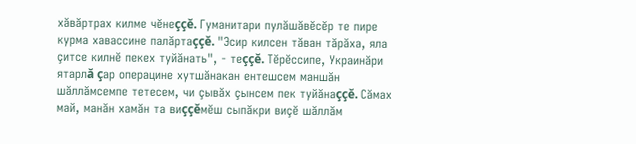хăвăртрах килме чĕнеççĕ. Гуманитари пулăшăвĕсĕр те пире курма хавассине палăртаççĕ. "Эсир килсен тăван тăрăха, яла çитсе килнĕ пекех туйăнать", - теççĕ. Тĕрĕссипе, Украинăри ятарлă çар операцине хутшăнакан ентешсем маншăн шăллăмсемпе тетесем, чи çывăх çынсем пек туйăнаççĕ. Сăмах май, манăн хамăн та виççĕмĕш сыпăкри виçĕ шăллăм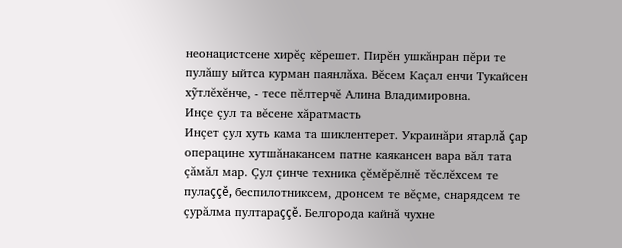неонацистсене хирĕç кĕрешет. Пирĕн ушкăнран пĕри те пулăшу ыйтса курман паянлăха. Вĕсем Каçал енчи Тукайсен хỹтлĕхĕнче, - тесе пĕлтерчĕ Алина Владимировна.
Инçе çул та вĕсене хăратмасть
Инçет çул хуть кама та шиклентерет. Украинăри ятарлă çар операцине хутшăнакансем патне каякансен вара вăл тата çăмăл мар. Çул çинче техника çĕмĕрĕлнĕ тĕслĕхсем те пулаççĕ, беспилотниксем, дронсем те вĕçме, снарядсем те çурăлма пултараççĕ. Белгорода кайнă чухне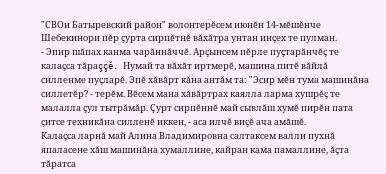"СВОи Батыревский район" волонтерĕсем июнĕн 14-мĕшĕнче Шебекинори пĕр çурта сирпĕтнĕ вăхăтра унтан инçех те пулман.
- Эпир шăпах канма чарăннăччĕ. Арçынсем пĕрле пуçтарăнчĕç те калаçса тăраççĕ. Нумай та вăхăт иртмерĕ, машина питĕ вăйлă силленме пуçларĕ. Эпĕ хăвăрт кăна антăм та: "Эсир мĕн тума машинăна силлетĕр? - терĕм. Вĕсем мана хăвăртрах каялла ларма хушрĕç те малалла çул тытрăмăр. Çурт сирпĕннĕ май сывлăш хумĕ пирĕн пата çитсе техникăна силленĕ иккен, - аса илчĕ виçĕ ача амăшĕ.
Калаçса ларнă май Алина Владимировна салтаксем валли пухнă япаласене хăш машинăна хумаллине, кайран кама памаллине, ăçта тăратса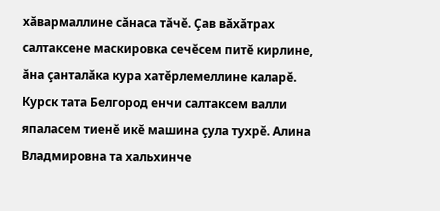хăвармаллине сăнаса тăчĕ. Çав вăхăтрах салтаксене маскировка сечĕсем питĕ кирлине, ăна çанталăка кура хатĕрлемеллине каларĕ.
Курск тата Белгород енчи салтаксем валли япаласем тиенĕ икĕ машина çула тухрĕ. Алина Владмировна та хальхинче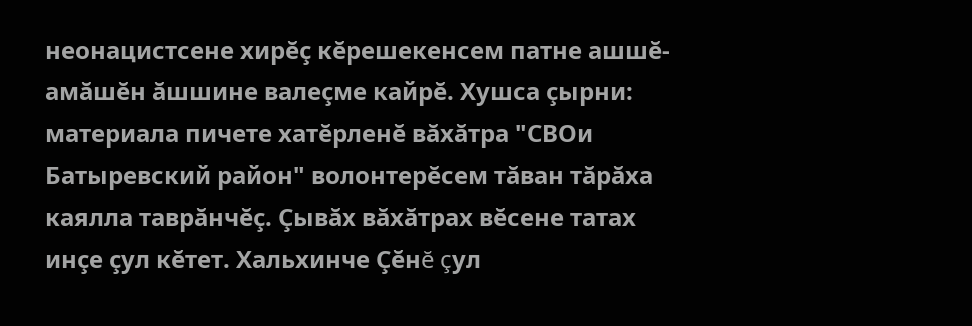неонацистсене хирĕç кĕрешекенсем патне ашшĕ-амăшĕн ăшшине валеçме кайрĕ. Хушса çырни: материала пичете хатĕрленĕ вăхăтра "СВОи Батыревский район" волонтерĕсем тăван тăрăха каялла таврăнчĕç. Çывăх вăхăтрах вĕсене татах инçе çул кĕтет. Хальхинче Çĕнĕ çул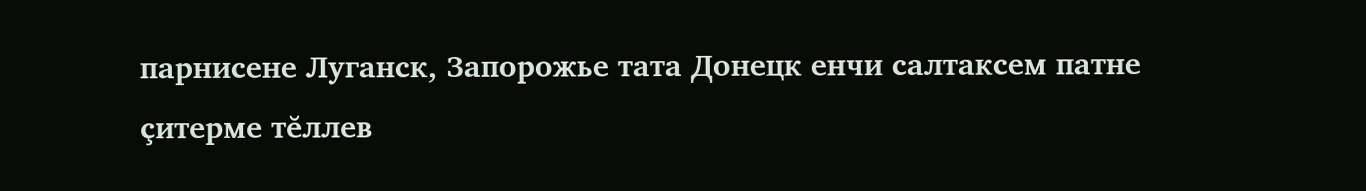парнисене Луганск, Запорожье тата Донецк енчи салтаксем патне çитерме тĕллев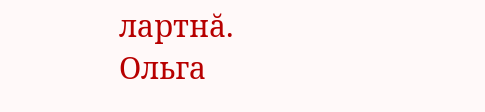лартнă.
Ольга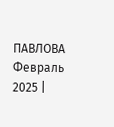ПАВЛОВА
Февраль 2025 |